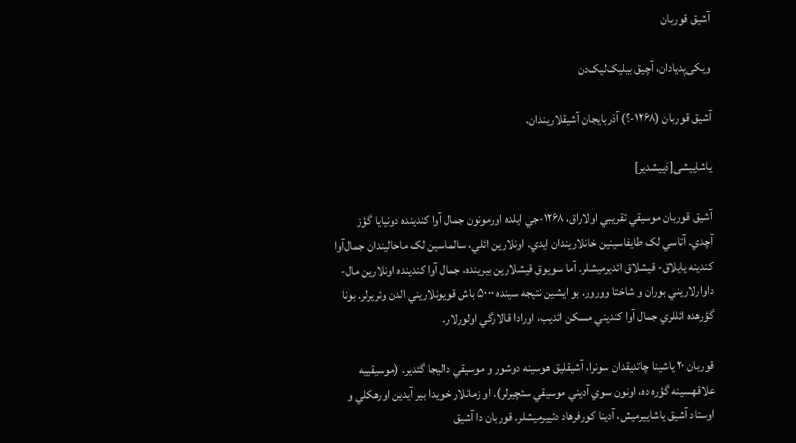آشیق قوربان

ویکی‌پدیادان، آچیق بیلیک‌لیک‌دن

آشیق قوربان (۱۲۶۸-؟) آذربایجان آشیقلاریندان.

یاشاییشی[دَییشدیر]

آشيق قوربان موسيقي تقريبي اولاراق، ۱۲۶۸-جي ايلده اورمونون جمال آوا کندينده دونيايا گؤز آچدي. آتاسي لک طايفاسينين خانلاريندان ايدي. اونلارين ائلي، سالماسين لک ماحاليندان جمال‌آوا کندينه يايلاق- قيشلاق ائديرميشلر. آما سويوق قيشلارين بيرينده، جمال آوا کندينده اونلارين مال-داوارلاريني بوران و شاختا وورور. بو ايشين نتيجه سينده ۵۰۰۰ باش قويونلاريني الدن وئريرلر. بونا گؤرهده ائللري جمال آوا کنديني مسکن ائديب، اورادا قالارگي اولورلار.

قوربان ۲۰ ياشينا چاتديقدان سونرا، آشيقليق هوسينه دوشور و موسيقي داليجا گئدير. (موسيقييه علاقهسينه گؤره ده، اونون سوي آديني موسيقي سئچيرلر). او زمانلار خويدا بير آيدين اورهکلي و اوستاد آشيق ياشاييرميش، آدينا کورفرهاد دئييرميشلر. قوربان دا آشيق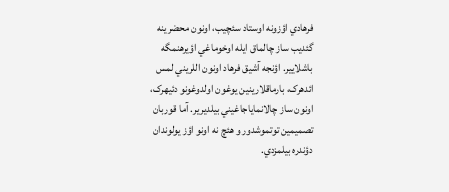فرهادي اؤزونه اوستاد سئچيب، اونون محضرينه گئديب ساز چالماق ايله اوخوماغي اؤيرهنمگه باشلايير. اؤنجه آشيق فرهاد اونون اللريني لمس ائدهرک، بارماقلارينين يوغون اولدوغونو دئيهرک، اونون ساز چالانماياجاغيني بيلديرير. آما قوربان تصميمين توتموشدور و هئچ نه اونو اؤز يولوندان دؤندره بيلمزدي.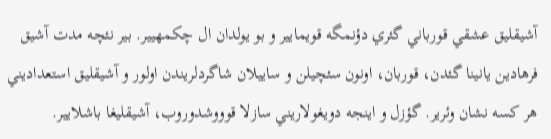آشيقليق عشقي قورباني گئري دؤنمگه قويمايير و بو يولدان ال چکمهيير. بير نئچه مدت آشيق فرهادين يانينا گئدن، قوربان، اونون سئچيلن و ساييلان شاگردلريندن اولور و آشيقليق استعداديني هر کسه نشان وئرير. گؤزل و اينجه دويغولاريني سازلا قوووشدوروب، آشيقليغا باشلايير.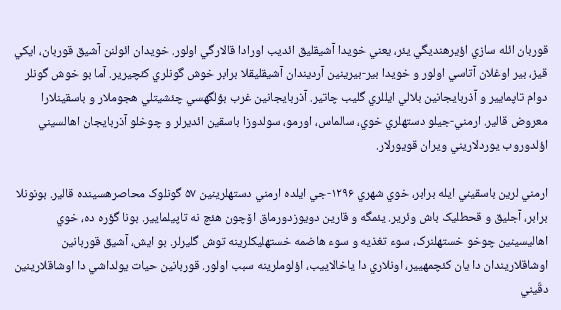قوربان ائله سازي اؤيرهنديگي يئر، يعني خويدا آشيقليق ائديب اورادا قالارگي اولور. خويدان ائولنن آشيق قوربان، ايکي قيز، بير اوغلان آتاسي اولور و خويدا بير-بيرينين آرديندان آشيقليقلا برابر خوش گونلري کئچيرير. آما بو خوش گونلر دوام تاپمايير و آذربايجانين بلالي ايللري گليب چاتير. آذربايجانين غرب بؤلگهسي چئشيتلي هجوملار و باسقينلارا معروض قالير. ارمني-جيلو دستهلري خوي، سالماس، اورمو، سولدوزا باسقين ائديرلر و چوخلو آذربايجان اهالسيني اؤلدوروب يوردلاريني ويران قويورلار.

ارمني لرين باسقيني ايله برابر، خوي شهري ۱۲۹۶-جي ايلده ارمني دستهلرينين ۵۷ گونلوک محاصرهسينده قالير. بونونلا برابر، آجليق و قحطليک باش وئرير. يئمگه و قارين دويوزدورماق اۆچون هئچ نه تاپيلمايير. بونا گؤره ده، خوي اهاليسينين چوخو خستهلنرک، سوء تغذيه و سوء هاضمه خستهليکلرينه توش گليرلر. بو ايش، آشيق قوربانين اوشاقلاريندان دا يان کئچمهيير، اونلاري دا ياخالاييب، اؤلوملرينه سبب اولور. قوربانين حيات يولداشي دا اوشاقلارينين دقّيني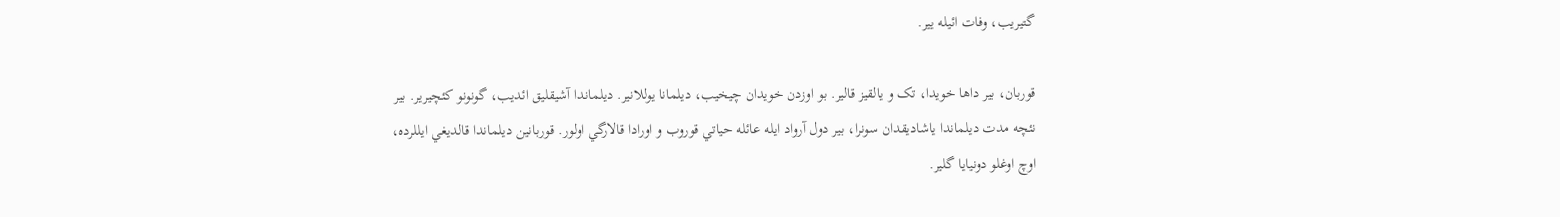گتيريب، وفات ائيله يير.

قوربان، بير داها خويدا، تک و يالقيز قالير. بو اوزدن خويدان چيخيب، ديلمانا يوللانير. ديلماندا آشيقليق ائديب، گونونو کئچيرير. بير نئچه مدت ديلماندا ياشاديقدان سونرا، بير دول آرواد ايله عائله حياتي قوروب و اورادا قالارگي اولور. قوربانين ديلماندا قالديغي ايللرده، اوچ اوغلو دونيايا گلير.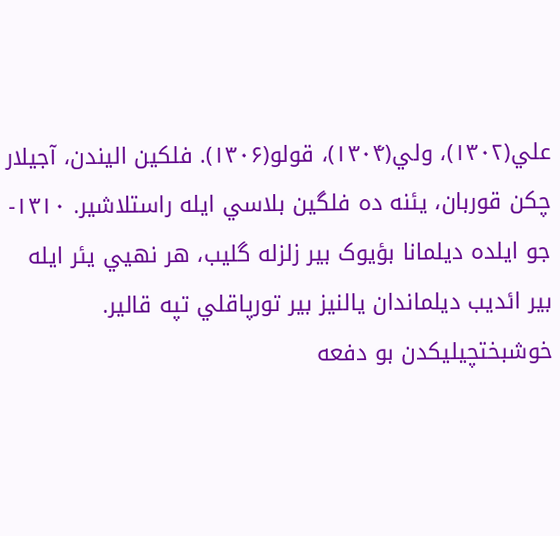علي(۱۳۰۲)، ولي(۱۳۰۴)، قولو(۱۳۰۶). فلكين اليندن، آجيلار چکن قوربان، يئنه ده فلگين بلاسي ايله راستلاشير. ۱۳۱۰-جو ايلده ديلمانا بؤيوک بير زلزله گليب، هر نهيي يئر ايله بير ائديب ديلماندان يالنيز بير تورپاقلي تپه قالير. خوشبختچيليکدن بو دفعه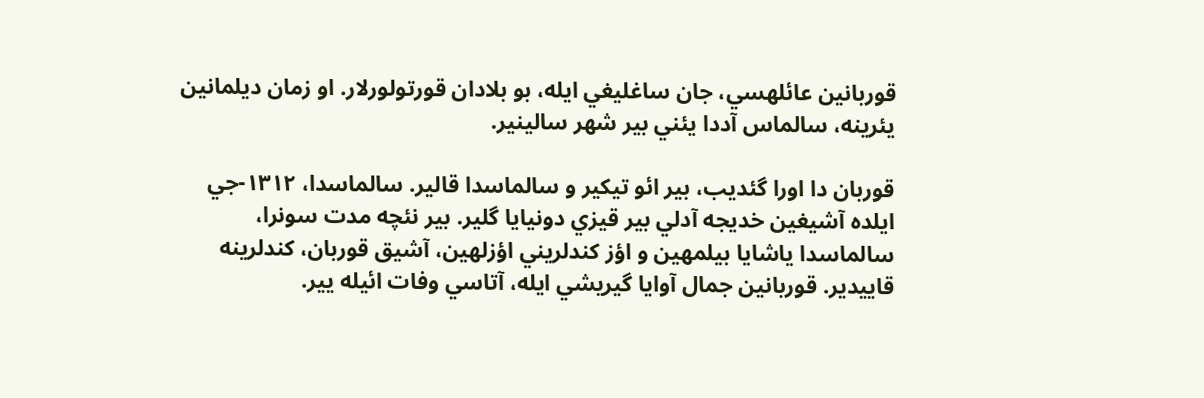قوربانين عائلهسي، جان ساغليغي ايله، بو بلادان قورتولورلار. او زمان ديلمانين يئرينه، سالماس آددا يئني بير شهر سالينير.

قوربان دا اورا گئديب، بير ائو تيکير و سالماسدا قالير. سالماسدا، ۱۳۱۲-جي ايلده آشيغين خديجه آدلي بير قيزي دونيايا گلير. بير نئچه مدت سونرا، سالماسدا ياشايا بيلمهين و اؤز کندلريني اؤزلهين، آشيق قوربان، کندلرينه قاييدير. قوربانين جمال آوايا گيريشي ايله، آتاسي وفات ائيله يير.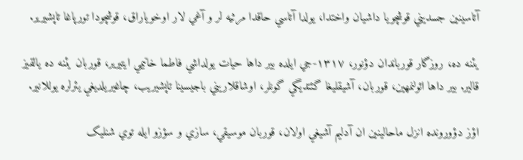آتاسينين جسديني قوشچويا داشيان واختدا، يولدا آتاسي حاقدا مرثيه لر و آغي لار اوخوياراق، قوشچودا تورپاغا تاپشيرير.

يئنه ده، روزگار قورباندان دؤنور، ۱۳۱۷-جي ايلده بير داها حيات يولداشي فاطما خانيمي ايتيرير، قوربان يئنه ده يالقيز قالير. بير داها ائولنمهين، قوربان، آشيقليغا گئتديگي گونلر، اوشاقلاريني باجيسينا تاپشيريب، چاغيريلديغي يئرلره يوللانير.

اؤز دؤورونده انزل ماحالينين ان آدليم آشيغي اولان، قوربان موسيقي، سازي و سؤزو ايله توي شنليک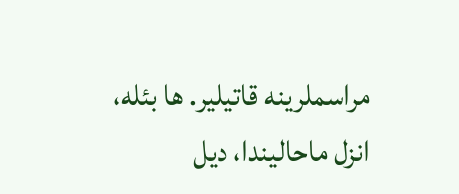مراسملرينه قاتيلير. ها بئله، انزل ماحاليندا، ديل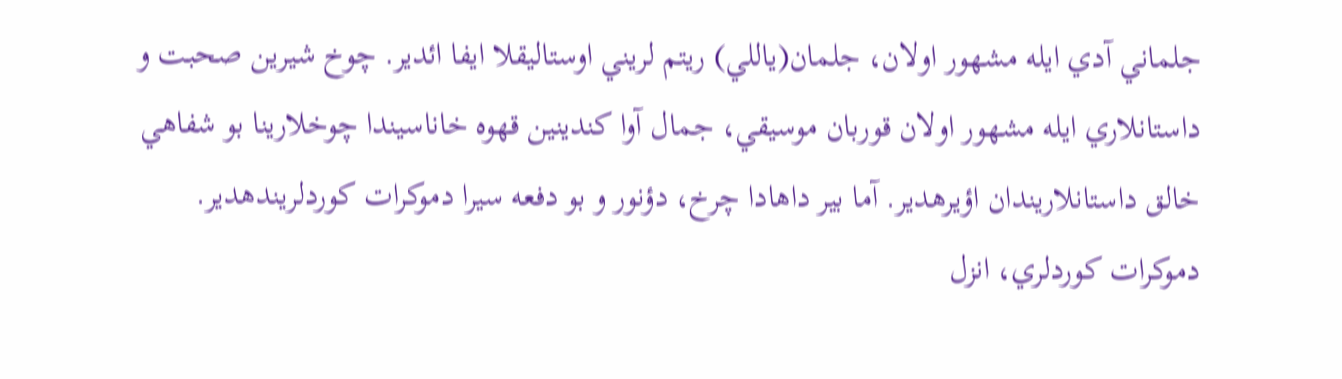جلماني آدي ايله مشهور اولان، جلمان(ياللي) ريتم لريني اوستاليقلا ايفا ائدير. چوخ شيرين صحبت و داستانلاري ايله مشهور اولان قوربان موسيقي، جمال آوا کندينين قهوه خاناسيندا چوخلارينا بو شفاهي خالق داستانلاريندان اؤيرهدير. آما بير داهادا چرخ، دؤنور و بو دفعه سيرا دموکرات کوردلريندهدير. دموکرات کوردلري، انزل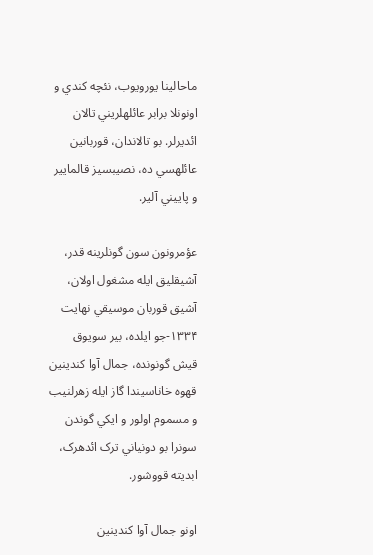ماحالينا يورويوب، نئچه کندي و اونونلا برابر عائلهلريني تالان ائديرلر. بو تالاندان، قوربانين عائلهسي ده، نصيبسيز قالمايير و پاييني آلير.

عؤمرونون سون گونلرينه قدر، آشيقليق ايله مشغول اولان، آشيق قوربان موسيقي نهايت ۱۳۳۴-جو ايلده، بير سويوق قيش گونونده، جمال آوا کندينين قهوه خاناسيندا گاز ايله زهرلنيب و مسموم اولور و ايکي گوندن سونرا بو دونياني ترک ائدهرک، ابديته قووشور.

اونو جمال آوا کندينين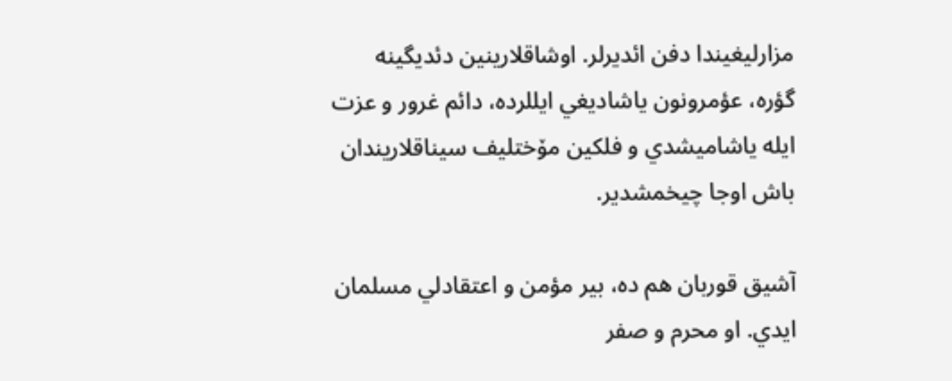مزارليغيندا دفن ائديرلر. اوشاقلارينين دئديگينه گؤره، عؤمرونون ياشاديغي ايللرده، دائم غرور و عزت ايله ياشاميشدي و فلكين مۆختلیف سيناقلاريندان باش اوجا چيخمشدير.

آشيق قوربان هم ده، بير مؤمن و اعتقادلي مسلمان ايدي. او محرم و صفر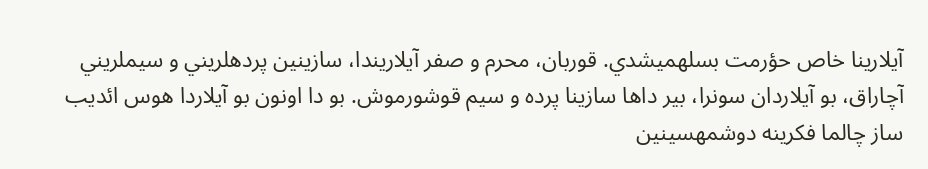آيلارينا خاص حؤرمت بسلهميشدي. قوربان، محرم و صفر آيلاريندا، سازينين پردهلريني و سيملريني آچاراق، بو آيلاردان سونرا، بير داها سازينا پرده و سيم قوشورموش. بو دا اونون بو آيلاردا هوس ائديب ساز چالما فکرينه دوشمهسينين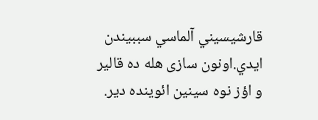قارشيسيني آلماسي سببيندن ايدي.اونون سازی هله ده قالیر و اؤز نوه سینین ائوینده دیر.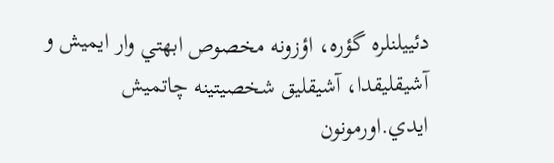دئييلنلره گؤره، اؤزونه مخصوص ابهتي وار ايميش و آشيقليقدا، آشيقليق شخصيتينه چاتميش ايدي.اورمونون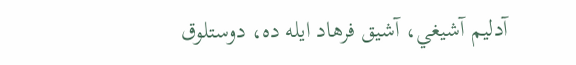آدليم آشيغي، آشيق فرهاد ايله ده، دوستلوق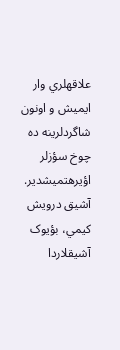علاقهلري وار ايميش و اونون شاگردلرينه ده چوخ سؤزلر اؤيرهتميشدير. آشيق درويش کيمي، بؤيوک آشيقلاردا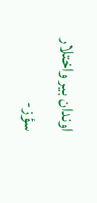اوندان بير واختلار سؤز-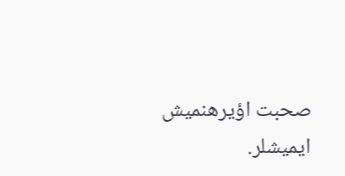صحبت اؤيرهنميش ايميشلر.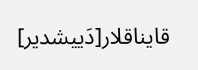قایناقلار[دَییشدیر]